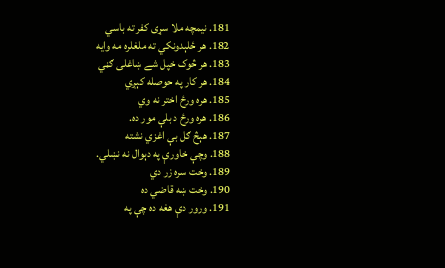181. نيمچه ملا سړی کفر ته باسي
182. هر ځلېدونکي ته ملغلره مه وايه
183. هر څوک خپل شے ښاغلی ګڼي
184. هر کار په حوصله کېږي
185. هره ورځ اختر نه وي
186. هره ورځ د بلې مور ده.
187. هېڅ ګل بې اغزي نشته
188. وچې خاورې په دېوال نه نښلي.
189. وخت سره زر دي
190. وخت ښه قاضي ده
191. ورور دې هغه ده چې په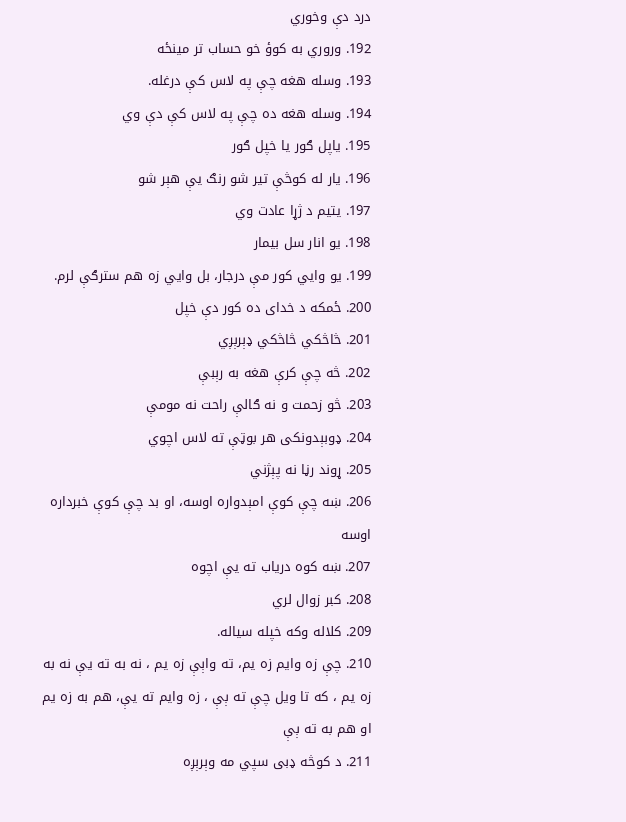درد دې وخوري
192. وروري به کوؤ خو حساب تر مينځه
193. وسله هغه چې په لاس کې درغله.
194. وسله هغه ده چې په لاس کې دې وي
195. ياپل ګور يا خپل ګور
196. يار له کوڅې تير شو رنګ يې هېر شو
197. يتيم د ژړا عادت وي
198. يو انار سل بيمار
199. يو وايي کور مې درجار، بل وايي زه هم سترګې لرم.
200. ځمکه د خدای ده کور دې خپل
201. څاڅکي څاڅکي ډېرېږي
202. څه چې کرې هغه به رېبې
203. څو زحمت و نه ګالې راحت نه مومې
204. ډوبېدونکی هر بوټې ته لاس اچوي
205. ړوند رڼا نه پېژني
206. ښه چې کوې امېدواره اوسه، او بد چې کوې خبرداره اوسه
207. ښه کوه درياب ته يې اچوه
208. کبر زوال لري
209. کلاله وکه خپله سياله.
210. چې زه وايم زه يم، ته واېې زه يم ، نه به ته يې نه به
زه يم ، که تا ويل چې ته ېې ، زه وايم ته يې، هم به زه يم
او هم به ته ېې
211. د کوڅه ډبی سپي مه وېرېږه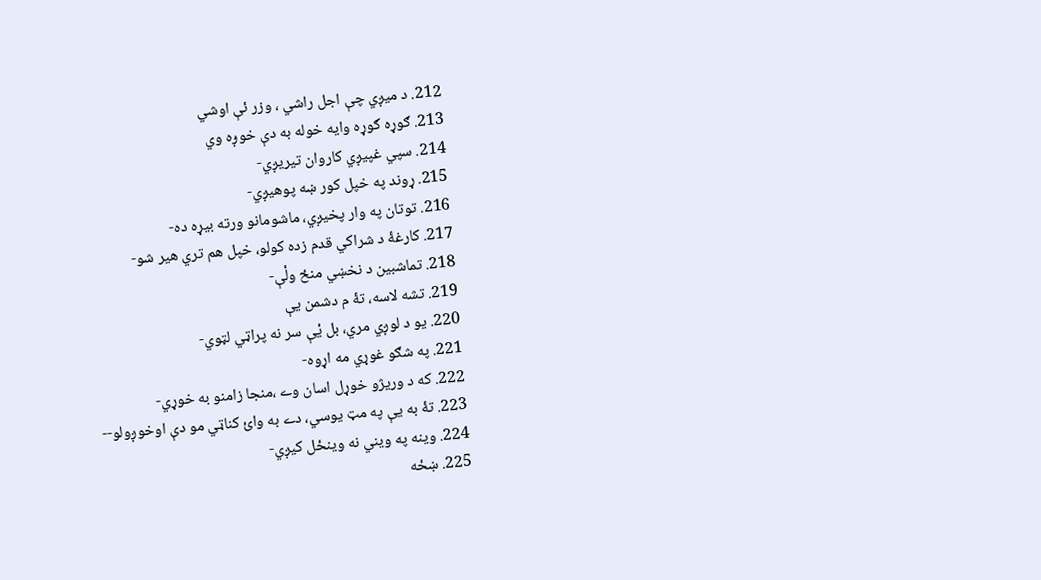212. د ميږي چې اجل راشي ، وزر ئې اوشي
213. ګوړه ګوړه وايه خوله به دې خوږه وي
214. سپي غپيږي كاروان تيريږي-
215. ړوند په خپل كور ښه پوهيږي-
216. توتان په وار پخيږي، ماشومانو ورته بيړه ده-
217. كارغۀ د شراكي قدم زده كولو، خپل هم تري هير شو-
218. تماشبين د نخښي منځ ولْې-
219. تشه لاسه، تۀ م دشمن يې
220. يو د لوږي مري، بل يْې سر نه پراټي لټوي-
221. په شګو غوړي مه اړوه-
222. كه د وريژو خوړل اسان وے ،منجا زامنو به خوړي-
223. تۀ به يې په مټ يوسي، دے به وائ كناټي مو دې اوخوږولو--
224. وينه په ويني نه وينځل كيږي-
225. ښځه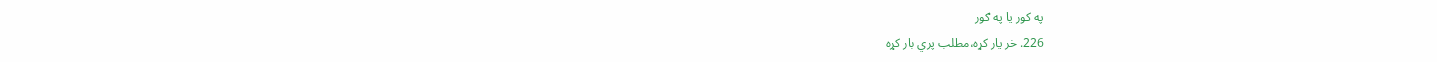په كور يا په ګور
226. خر يار كړه،مطلب پري بار كړه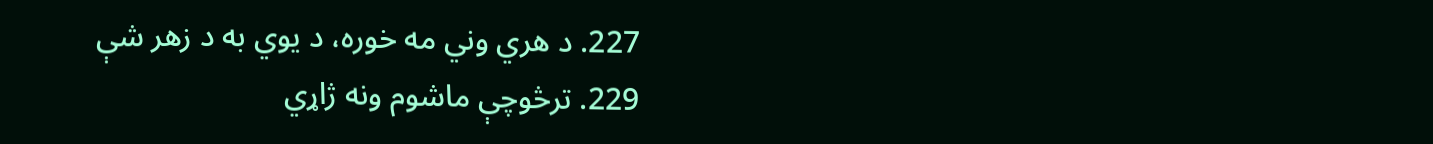227. د هري وني مه خوره، د يوي به د زهر شې
229. ترڅوچې ماشوم ونه ژاړي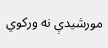مورشيدې نه ورکوي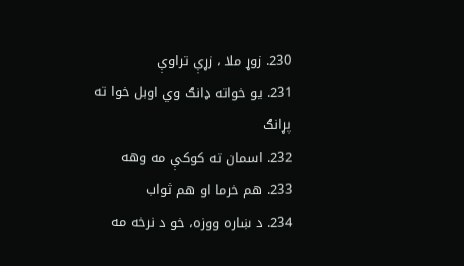230. زوړ ملا ، زړې تراوې
231. يو خواته ډانګ وي اوبل خوا ته پړانګ
232. اسمان ته کوکې مه وهه
233. هم خرما او هم ثواب
234. د ښاره ووزه، خو د نرخه مه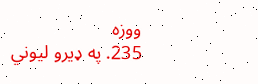ووزه
235. په ډيرو ليوني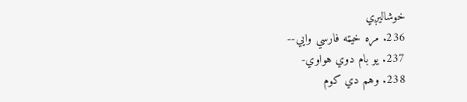خوشاليږي
236. مړه خيټه فارسي وايي--
237. يو بام دوي هواوي-
238. وهم دي كوم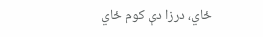ځاي، درزا دې كوم ځاي